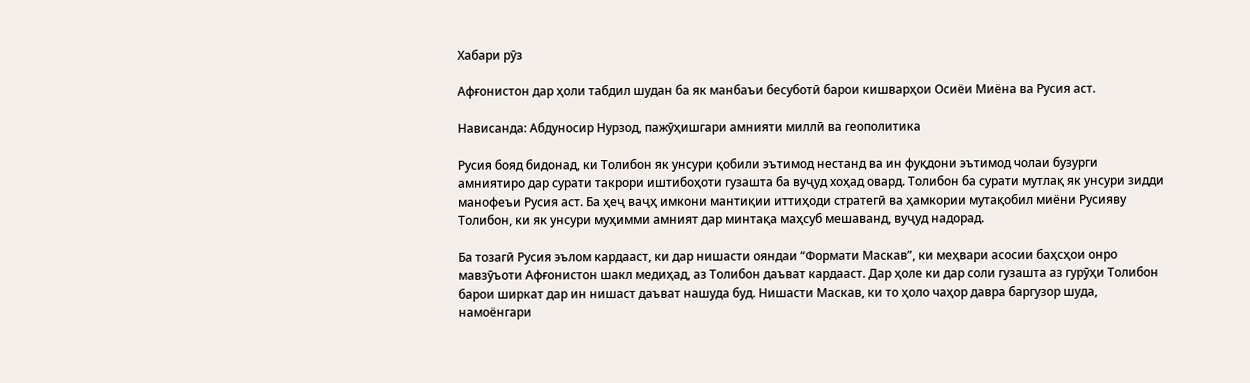Хабари рӯз

Афғонистон дар ҳоли табдил шудан ба як манбаъи бесуботӣ барои кишварҳои Осиёи Миёна ва Русия аст.

Нависанда: Абдуносир Нурзод, пажӯҳишгари амнияти миллӣ ва геополитика

Русия бояд бидонад, ки Толибон як унсури қобили эътимод нестанд ва ин фуқдони эътимод чолаи бузурги амниятиро дар сурати такрори иштибоҳоти гузашта ба вуҷуд хоҳад овард. Толибон ба сурати мутлақ як унсури зидди манофеъи Русия аст. Ба ҳеҷ ваҷҳ имкони мантиқии иттиҳоди стратегӣ ва ҳамкории мутақобил миёни Русияву Толибон, ки як унсури муҳимми амният дар минтақа маҳсуб мешаванд, вуҷуд надорад.

Ба тозагӣ Русия эълом кардааст, ки дар нишасти ояндаи “Формати Маскав”, ки меҳвари асосии баҳсҳои онро мавзӯъоти Афғонистон шакл медиҳад, аз Толибон даъват кардааст. Дар ҳоле ки дар соли гузашта аз гурӯҳи Толибон барои ширкат дар ин нишаст даъват нашуда буд. Нишасти Маскав, ки то ҳоло чаҳор давра баргузор шуда, намоёнгари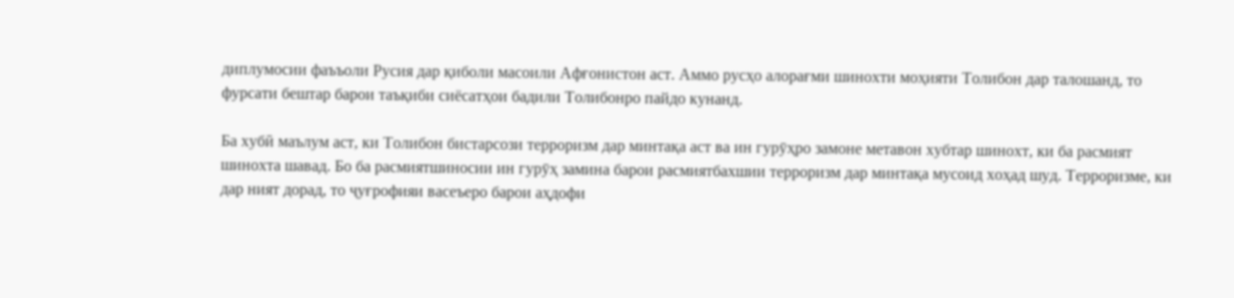диплумосии фаъъоли Русия дар қиболи масоили Афғонистон аст. Аммо русҳо алорағми шинохти моҳияти Толибон дар талошанд, то фурсати бештар барои таъқиби сиёсатҳои бадили Толибонро пайдо кунанд.

Ба хубӣ маълум аст, ки Толибон бистарсози терроризм дар минтақа аст ва ин гурӯҳро замоне метавон хубтар шинохт, ки ба расмият шинохта шавад. Бо ба расмиятшиносии ин гурӯҳ замина барои расмиятбахшии терроризм дар минтақа мусоид хоҳад шуд. Терроризме, ки дар ният дорад, то ҷуғрофияи васеъеро барои аҳдофи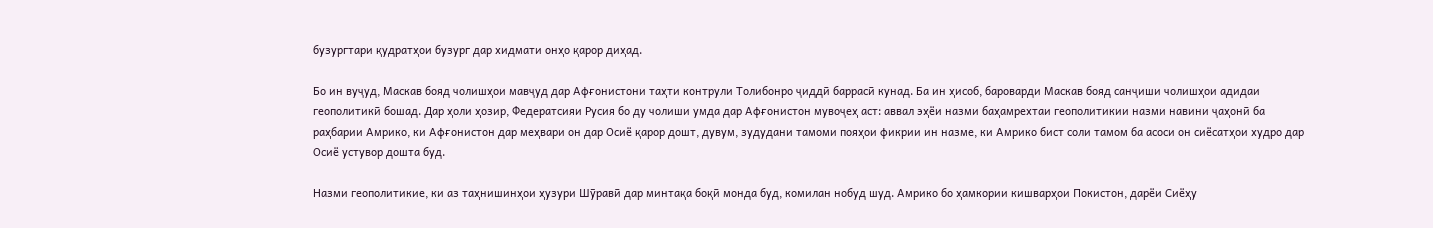бузургтари қудратҳои бузург дар хидмати онҳо қарор диҳад.

Бо ин вуҷуд, Маскав бояд чолишҳои мавҷуд дар Афғонистони таҳти контрули Толибонро ҷиддӣ баррасӣ кунад. Ба ин ҳисоб, бароварди Маскав бояд санҷиши чолишҳои адидаи геополитикӣ бошад. Дар ҳоли ҳозир, Федератсияи Русия бо ду чолиши умда дар Афғонистон мувоҷеҳ аст: аввал эҳёи назми баҳамрехтаи геополитикии назми навини ҷаҳонӣ ба раҳбарии Амрико, ки Афғонистон дар меҳвари он дар Осиё қарор дошт, дувум, зудудани тамоми пояҳои фикрии ин назме, ки Амрико бист соли тамом ба асоси он сиёсатҳои худро дар Осиё устувор дошта буд.

Назми геополитикие, ки аз таҳнишинҳои ҳузури Шӯравӣ дар минтақа боқӣ монда буд, комилан нобуд шуд. Амрико бо ҳамкории кишварҳои Покистон, дарёи Сиёҳу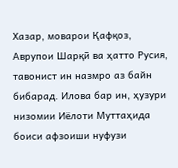Хазар, моварои Қафқоз, Аврупои Шарқӣ ва ҳатто Русия, тавонист ин назмро аз байн бибарад. Илова бар ин, ҳузури низомии Иёлоти Муттаҳида боиси афзоиши нуфузи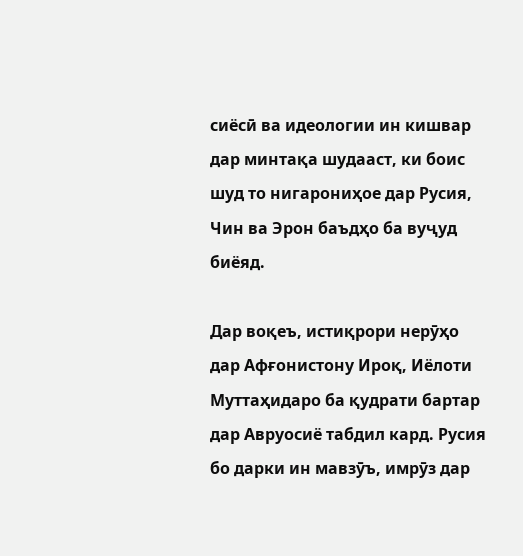сиёсӣ ва идеологии ин кишвар дар минтақа шудааст, ки боис шуд то нигарониҳое дар Русия, Чин ва Эрон баъдҳо ба вуҷуд биёяд.

Дар воқеъ, истиқрори нерӯҳо дар Афғонистону Ироқ, Иёлоти Муттаҳидаро ба қудрати бартар дар Авруосиё табдил кард. Русия бо дарки ин мавзӯъ, имрӯз дар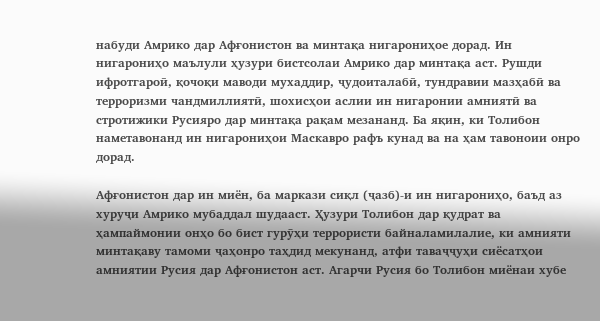набуди Амрико дар Афғонистон ва минтақа нигарониҳое дорад. Ин нигарониҳо маълули ҳузури бистсолаи Амрико дар минтақа аст. Рушди ифротгароӣ, қочоқи маводи мухаддир, ҷудоиталабӣ, тундравии мазҳабӣ ва терроризми чандмиллиятӣ, шохисҳои аслии ин нигаронии амниятӣ ва стротижики Русияро дар минтақа рақам мезананд. Ба яқин, ки Толибон наметавонанд ин нигарониҳои Маскавро рафъ кунад ва на ҳам тавоноии онро дорад.

Афғонистон дар ин миён, ба маркази сиқл (ҷазб)-и ин нигарониҳо, баъд аз хуруҷи Амрико мубаддал шудааст. Ҳузури Толибон дар қудрат ва ҳампаймонии онҳо бо бист гурӯҳи террористи байналамилалие, ки амнияти минтақаву тамоми ҷаҳонро таҳдид мекунанд, атфи таваҷҷуҳи сиёсатҳои амниятии Русия дар Афғонистон аст. Агарчи Русия бо Толибон миёнаи хубе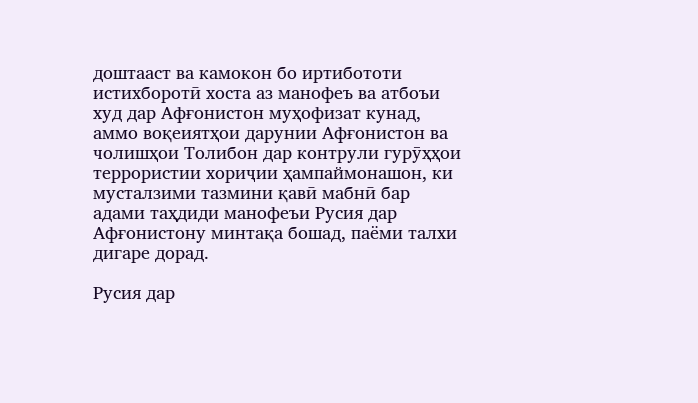доштааст ва камокон бо иртибототи истихборотӣ хоста аз манофеъ ва атбоъи худ дар Афғонистон муҳофизат кунад, аммо воқеиятҳои дарунии Афғонистон ва чолишҳои Толибон дар контрули гурӯҳҳои террористии хориҷии ҳампаймонашон, ки мусталзими тазмини қавӣ мабнӣ бар адами таҳдиди манофеъи Русия дар Афғонистону минтақа бошад, паёми талхи дигаре дорад.

Русия дар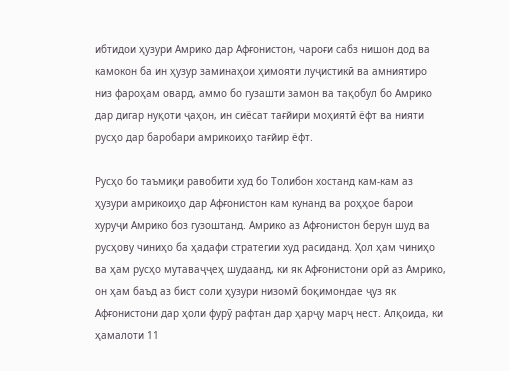ибтидои ҳузури Амрико дар Афғонистон, чароғи сабз нишон дод ва камокон ба ин ҳузур заминаҳои ҳимояти луҷистикӣ ва амниятиро низ фароҳам овард, аммо бо гузашти замон ва тақобул бо Амрико дар дигар нуқоти ҷаҳон, ин сиёсат тағйири моҳиятӣ ёфт ва нияти русҳо дар баробари амрикоиҳо тағйир ёфт.

Русҳо бо таъмиқи равобити худ бо Толибон хостанд кам-кам аз ҳузури амрикоиҳо дар Афғонистон кам кунанд ва роҳҳое барои хуруҷи Амрико боз гузоштанд. Амрико аз Афғонистон берун шуд ва русҳову чиниҳо ба ҳадафи стратегии худ расиданд. Ҳол ҳам чиниҳо ва ҳам русҳо мутаваҷҷеҳ шудаанд, ки як Афғонистони орӣ аз Амрико, он ҳам баъд аз бист соли ҳузури низомӣ боқимондае ҷуз як Афғонистони дар ҳоли фурӯ рафтан дар ҳарҷу марҷ нест. Алқоида, ки ҳамалоти 11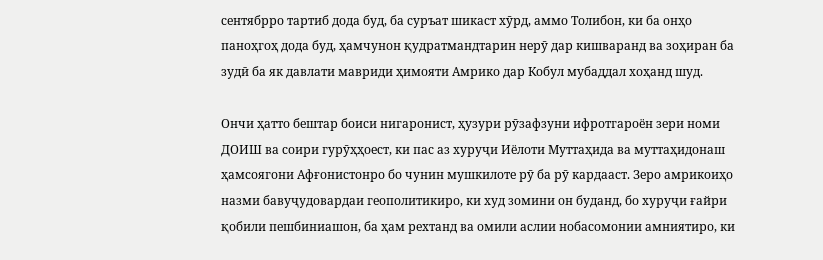сентябрро тартиб дода буд, ба суръат шикаст хӯрд, аммо Толибон, ки ба онҳо паноҳгоҳ дода буд, ҳамчунон қудратмандтарин нерӯ дар кишваранд ва зоҳиран ба зудӣ ба як давлати мавриди ҳимояти Амрико дар Кобул мубаддал хоҳанд шуд.

Ончи ҳатто бештар боиси нигаронист, ҳузури рӯзафзуни ифротгароён зери номи ДОИШ ва соири гурӯҳҳоест, ки пас аз хуруҷи Иёлоти Муттаҳида ва муттаҳидонаш ҳамсоягони Афғонистонро бо чунин мушкилоте рӯ ба рӯ кардааст. Зеро амрикоиҳо назми бавуҷудовардаи геополитикиро, ки худ зомини он буданд, бо хуруҷи ғайри қобили пешбиниашон, ба ҳам рехтанд ва омили аслии нобасомонии амниятиро, ки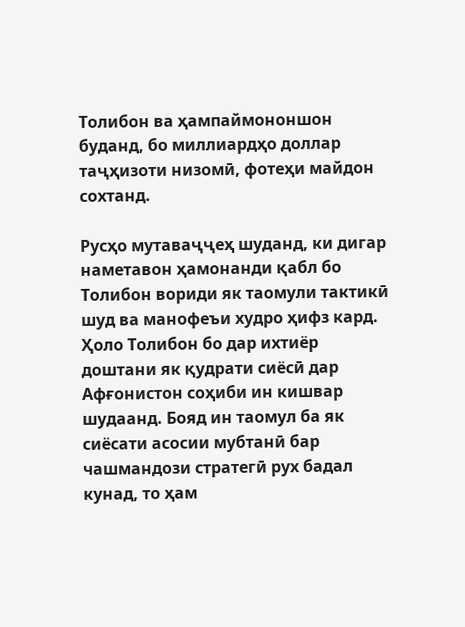Толибон ва ҳампаймононшон буданд, бо миллиардҳо доллар таҷҳизоти низомӣ, фотеҳи майдон сохтанд.

Русҳо мутаваҷҷеҳ шуданд, ки дигар наметавон ҳамонанди қабл бо Толибон вориди як таомули тактикӣ шуд ва манофеъи худро ҳифз кард. Ҳоло Толибон бо дар ихтиёр доштани як қудрати сиёсӣ дар Афғонистон соҳиби ин кишвар шудаанд. Бояд ин таомул ба як сиёсати асосии мубтанӣ бар чашмандози стратегӣ рух бадал кунад, то ҳам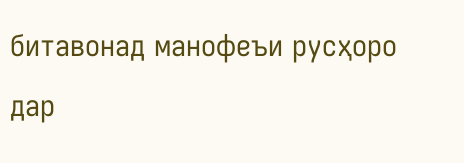битавонад манофеъи русҳоро дар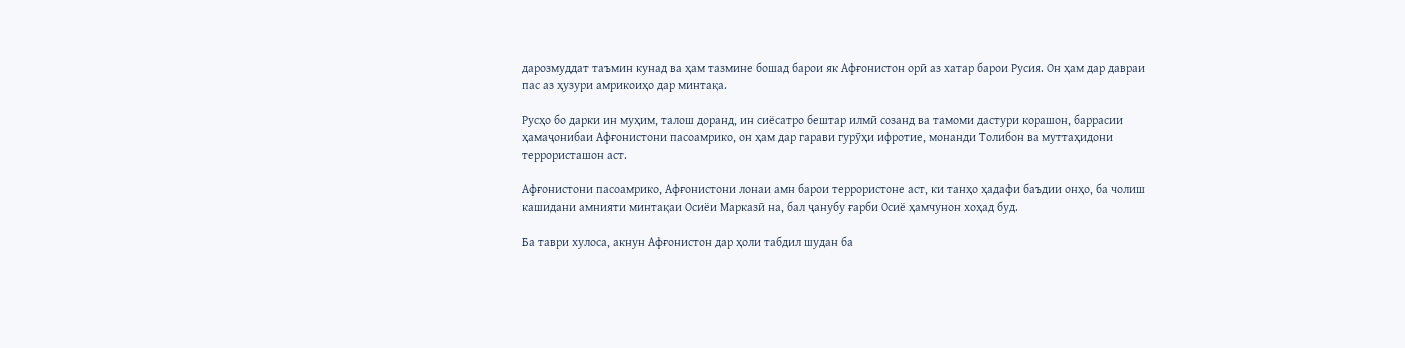дарозмуддат таъмин кунад ва ҳам тазмине бошад барои як Афғонистон орӣ аз хатар барои Русия. Он ҳам дар давраи пас аз ҳузури амрикоиҳо дар минтақа.

Русҳо бо дарки ин муҳим, талош доранд, ин сиёсатро бештар илмӣ созанд ва тамоми дастури корашон, баррасии ҳамаҷонибаи Афғонистони пасоамрико, он ҳам дар гарави гурӯҳи ифротие, монанди Толибон ва муттаҳидони террористашон аст.

Афғонистони пасоамрико, Афғонистони лонаи амн барои террористоне аст, ки танҳо ҳадафи баъдии онҳо, ба чолиш кашидани амнияти минтақаи Осиёи Марказӣ на, бал ҷанубу ғарби Осиё ҳамчунон хоҳад буд.

Ба таври хулоса, акнун Афғонистон дар ҳоли табдил шудан ба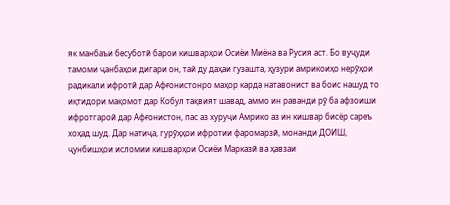як манбаъи бесуботӣ барои кишварҳои Осиёи Миёна ва Русия аст. Бо вуҷуди тамоми ҷанбаҳои дигари он, тай ду даҳаи гузашта, ҳузури амрикоиҳо нерӯҳои радикали ифротӣ дар Афғонистонро маҳор карда натавонист ва боис нашуд то иқтидори мақомот дар Кобул тақвият шавад, аммо ин раванди рӯ ба афзоиши ифротгароӣ дар Афғонистон, пас аз хуруҷи Амрико аз ин кишвар бисёр сареъ хоҳад шуд. Дар натиҷа, гурӯҳҳои ифротии фаромарзӣ, монанди ДОИШ, ҷунбишҳои исломии кишварҳои Осиёи Марказӣ ва ҳавзаи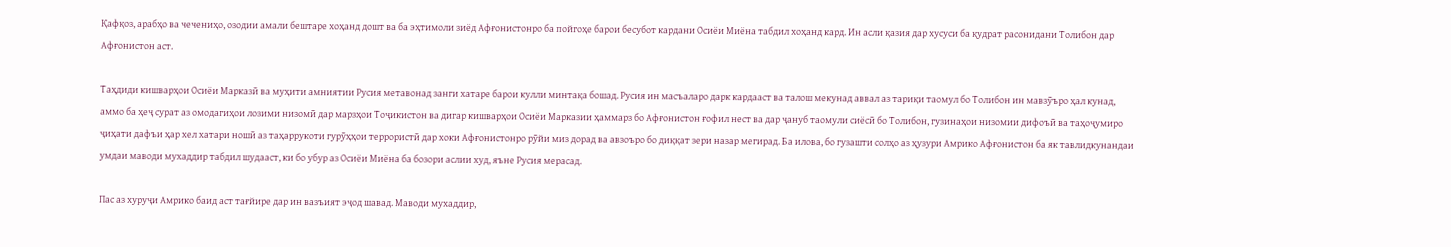Қафқоз, арабҳо ва чечениҳо, озодии амали бештаре хоҳанд дошт ва ба эҳтимоли зиёд Афғонистонро ба пойгоҳе барои бесубот кардани Осиёи Миёна табдил хоҳанд кард. Ин асли қазия дар хусуси ба қудрат расонидани Толибон дар Афғонистон аст.

Таҳдиди кишварҳои Осиёи Марказӣ ва муҳити амниятии Русия метавонад занги хатаре барои кулли минтақа бошад. Русия ин масъаларо дарк кардааст ва талош мекунад аввал аз тариқи таомул бо Толибон ин мавзӯъро ҳал кунад, аммо ба ҳеҷ сурат аз омодагиҳои лозими низомӣ дар марзҳои Тоҷикистон ва дигар кишварҳои Осиёи Марказии ҳаммарз бо Афғонистон ғофил нест ва дар ҷануб таомули сиёсӣ бо Толибон, гузинаҳои низомии дифоъӣ ва таҳоҷумиро ҷиҳати дафъи ҳар хел хатари ношӣ аз таҳаррукоти гурӯҳҳои террористӣ дар хоки Афғонистонро рӯйи миз дорад ва авзоъро бо диққат зери назар мегирад. Ба илова, бо гузашти солҳо аз ҳузури Амрико Афғонистон ба як тавлидкунандаи умдаи маводи мухаддир табдил шудааст, ки бо убур аз Осиёи Миёна ба бозори аслии худ, яъне Русия мерасад.

Пас аз хуруҷи Амрико баид аст тағйире дар ин вазъият эҷод шавад. Маводи мухаддир,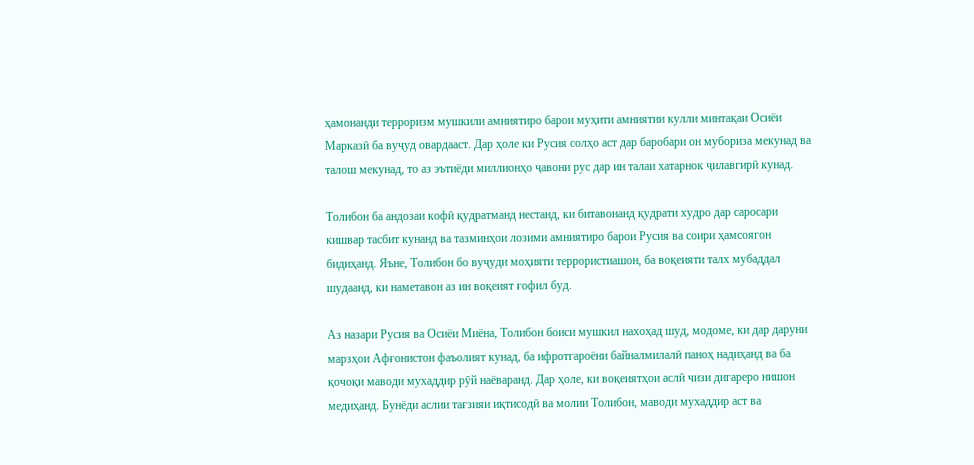ҳамонанди терроризм мушкили амниятиро барои муҳити амниятии кулли минтақаи Осиёи Марказӣ ба вуҷуд овардааст. Дар ҳоле ки Русия солҳо аст дар баробари он мубориза мекунад ва талош мекунад, то аз эътиёди миллионҳо ҷавони рус дар ин талаи хатарнок ҷилавгирӣ кунад.

Толибон ба андозаи кофӣ қудратманд нестанд, ки битавонанд қудрати худро дар саросари кишвар тасбит кунанд ва тазминҳои лозими амниятиро барои Русия ва соири ҳамсоягон бидиҳанд. Яъне, Толибон бо вуҷуди моҳияти террористиашон, ба воқеияти талх мубаддал шудаанд, ки наметавон аз ин воқеият ғофил буд.

Аз назари Русия ва Осиёи Миёна, Толибон боиси мушкил нахоҳад шуд, модоме, ки дар даруни марзҳои Афғонистон фаъолият кунад, ба ифротгароёни байналмилалӣ паноҳ надиҳанд ва ба қочоқи маводи мухаддир рӯй наёваранд. Дар ҳоле, ки воқеиятҳои аслӣ чизи дигареро нишон медиҳанд. Бунёди аслии тағзияи иқтисодӣ ва молии Толибон, маводи мухаддир аст ва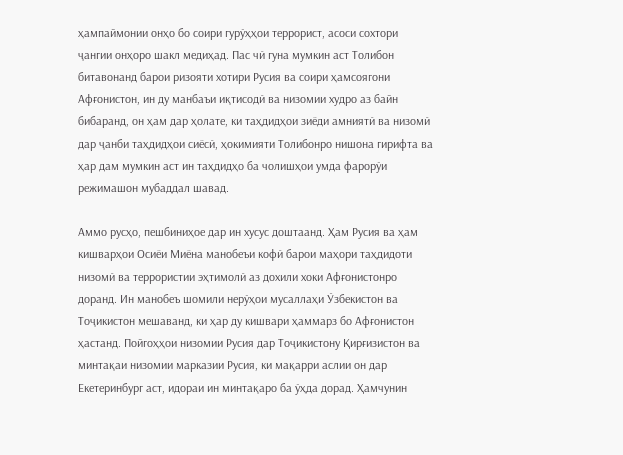ҳампаймонии онҳо бо соири гурӯҳҳои террорист, асоси сохтори ҷангии онҳоро шакл медиҳад. Пас чӣ гуна мумкин аст Толибон битавонанд барои ризояти хотири Русия ва соири ҳамсоягони Афғонистон, ин ду манбаъи иқтисодӣ ва низомии худро аз байн бибаранд, он ҳам дар ҳолате, ки таҳдидҳои зиёди амниятӣ ва низомӣ дар ҷанби таҳдидҳои сиёсӣ, ҳокимияти Толибонро нишона гирифта ва ҳар дам мумкин аст ин таҳдидҳо ба чолишҳои умда фарорӯи режимашон мубаддал шавад.

Аммо русҳо, пешбиниҳое дар ин хусус доштаанд. Ҳам Русия ва ҳам кишварҳои Осиёи Миёна манобеъи кофӣ барои маҳори таҳдидоти низомӣ ва террористии эҳтимолӣ аз дохили хоки Афғонистонро доранд. Ин манобеъ шомили нерӯҳои мусаллаҳи Ӯзбекистон ва Тоҷикистон мешаванд, ки ҳар ду кишвари ҳаммарз бо Афғонистон ҳастанд. Пойгоҳҳои низомии Русия дар Тоҷикистону Қирғизистон ва минтақаи низомии марказии Русия, ки мақарри аслии он дар Екетеринбург аст, идораи ин минтақаро ба ӯҳда дорад. Ҳамчунин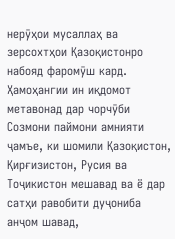нерӯҳои мусаллаҳ ва зерсохтҳои Қазоқистонро набояд фаромӯш кард. Ҳамоҳангии ин иқдомот метавонад дар чорчӯби Созмони паймони амнияти ҷамъе, ки шомили Қазоқистон, Қирғизистон, Русия ва Тоҷикистон мешавад ва ё дар сатҳи равобити дуҷониба анҷом шавад,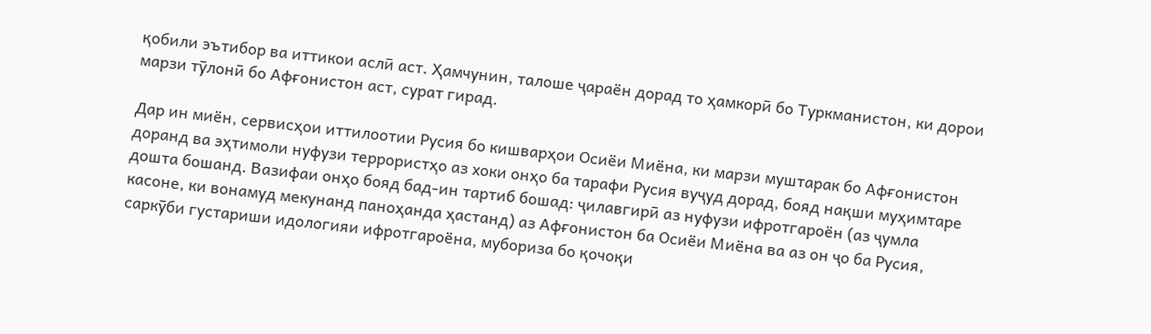қобили эътибор ва иттикои аслӣ аст. Ҳамчунин, талоше ҷараён дорад то ҳамкорӣ бо Туркманистон, ки дорои марзи тӯлонӣ бо Афғонистон аст, сурат гирад.

Дар ин миён, сервисҳои иттилоотии Русия бо кишварҳои Осиёи Миёна, ки марзи муштарак бо Афғонистон доранд ва эҳтимоли нуфузи террористҳо аз хоки онҳо ба тарафи Русия вуҷуд дорад, бояд нақши муҳимтаре дошта бошанд. Вазифаи онҳо бояд бад-ин тартиб бошад: ҷилавгирӣ аз нуфузи ифротгароён (аз ҷумла касоне, ки вонамуд мекунанд паноҳанда ҳастанд) аз Афғонистон ба Осиёи Миёна ва аз он ҷо ба Русия, саркӯби густариши идологияи ифротгароёна, мубориза бо қочоқи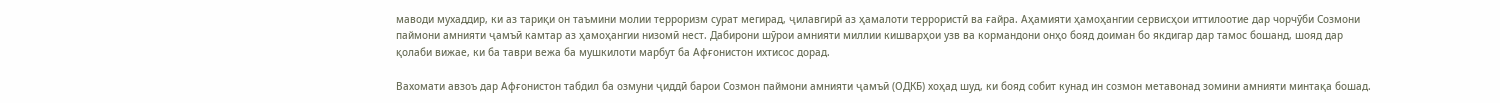маводи мухаддир, ки аз тариқи он таъмини молии терроризм сурат мегирад, ҷилавгирӣ аз ҳамалоти террористӣ ва ғайра. Аҳамияти ҳамоҳангии сервисҳои иттилоотие дар чорчӯби Созмони паймони амнияти ҷамъӣ камтар аз ҳамоҳангии низомӣ нест. Дабирони шӯрои амнияти миллии кишварҳои узв ва кормандони онҳо бояд доиман бо якдигар дар тамос бошанд, шояд дар қолаби вижае, ки ба таври вежа ба мушкилоти марбут ба Афғонистон ихтисос дорад.

Вахомати авзоъ дар Афғонистон табдил ба озмуни ҷиддӣ барои Созмон паймони амнияти ҷамъӣ (ОДКБ) хоҳад шуд, ки бояд собит кунад ин созмон метавонад зомини амнияти минтақа бошад.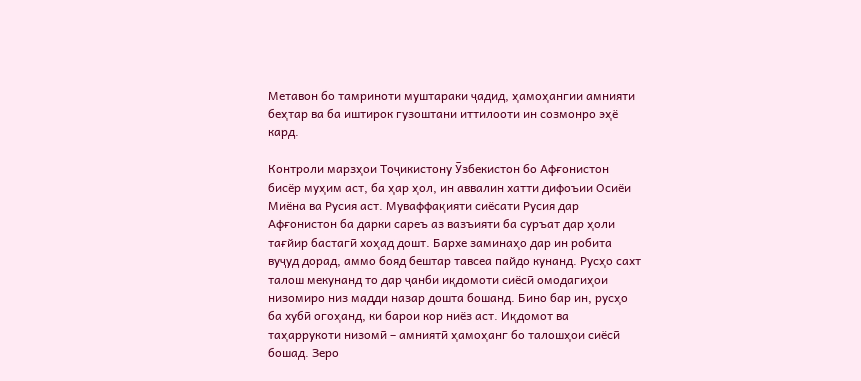Метавон бо тамриноти муштараки ҷадид, ҳамоҳангии амнияти беҳтар ва ба иштирок гузоштани иттилооти ин созмонро эҳё кард.

Контроли марзҳои Тоҷикистону Ӯзбекистон бо Афғонистон бисёр муҳим аст, ба ҳар ҳол, ин аввалин хатти дифоъии Осиёи Миёна ва Русия аст. Муваффақияти сиёсати Русия дар Афғонистон ба дарки сареъ аз вазъияти ба суръат дар ҳоли тағйир бастагӣ хоҳад дошт. Бархе заминаҳо дар ин робита вуҷуд дорад, аммо бояд бештар тавсеа пайдо кунанд. Русҳо сахт талош мекунанд то дар ҷанби иқдомоти сиёсӣ омодагиҳои низомиро низ мадди назар дошта бошанд. Бино бар ин, русҳо ба хубӣ огоҳанд, ки барои кор ниёз аст. Иқдомот ва таҳаррукоти низомӣ – амниятӣ ҳамоҳанг бо талошҳои сиёсӣ бошад. Зеро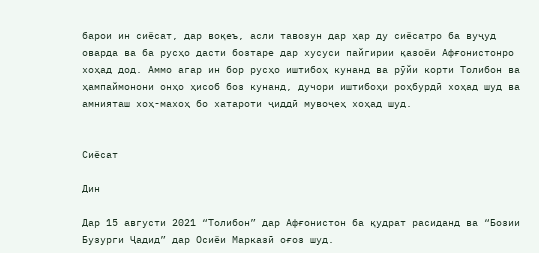барои ин сиёсат, дар воқеъ, асли тавозун дар ҳар ду сиёсатро ба вуҷуд оварда ва ба русҳо дасти бозтаре дар хусуси пайгирии қазоёи Афғонистонро хоҳад дод. Аммо агар ин бор русҳо иштибоҳ кунанд ва рӯйи корти Толибон ва ҳампаймонони онҳо ҳисоб боз кунанд, дучори иштибоҳи роҳбурдӣ хоҳад шуд ва амнияташ хоҳ-махоҳ бо хатароти ҷиддӣ мувоҷеҳ хоҳад шуд.


Сиёсат

Дин

Дар 15 августи 2021 “Толибон” дар Афғонистон ба қудрат расиданд ва “Бозии Бузурги Ҷадид” дар Осиёи Марказӣ оғоз шуд.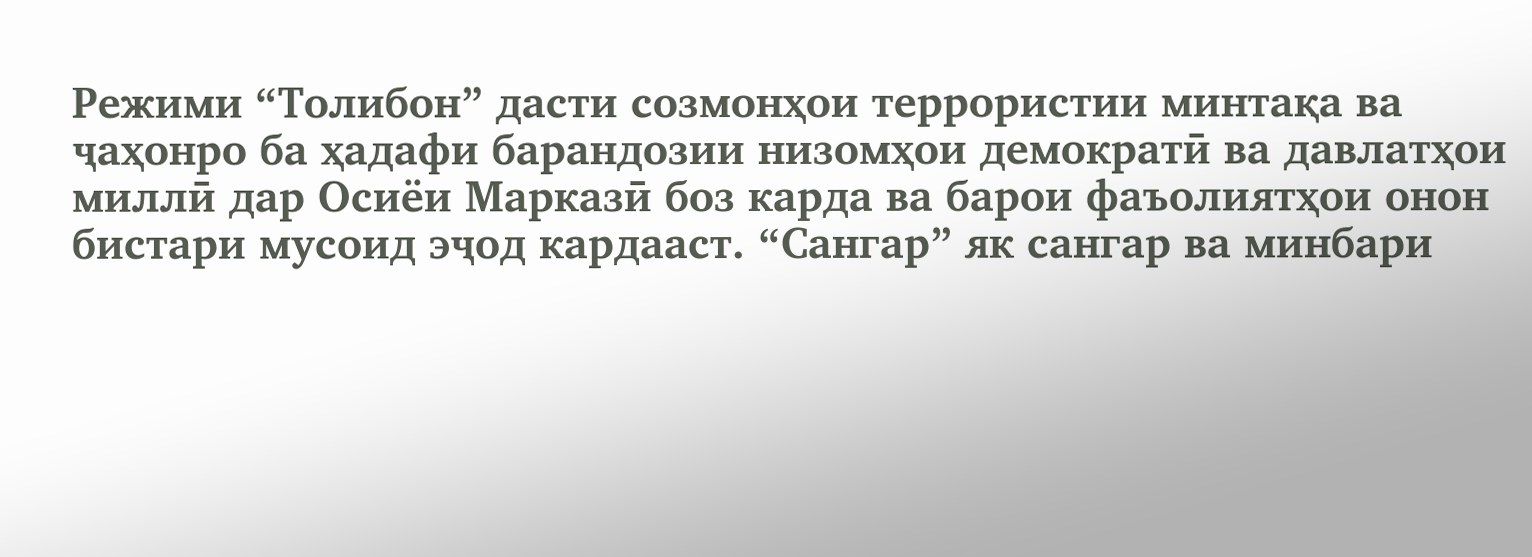Режими “Толибон” дасти созмонҳои террористии минтақа ва ҷаҳонро ба ҳадафи барандозии низомҳои демократӣ ва давлатҳои миллӣ дар Осиёи Марказӣ боз карда ва барои фаъолиятҳои онон бистари мусоид эҷод кардааст. “Сангар” як сангар ва минбари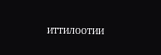иттилоотии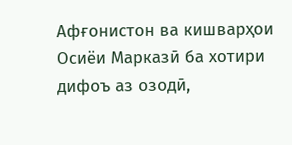Афғонистон ва кишварҳои Осиёи Марказӣ ба хотири дифоъ аз озодӣ,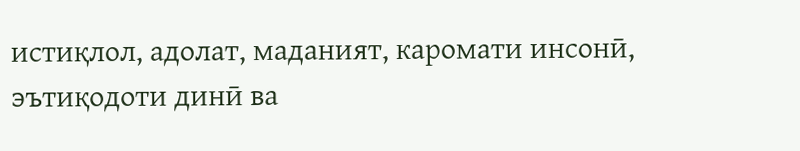истиқлол, адолат, маданият, каромати инсонӣ, эътиқодоти динӣ ва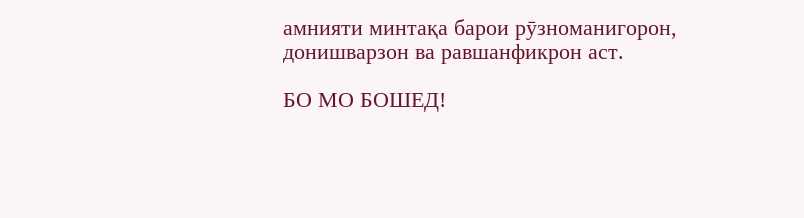амнияти минтақа барои рӯзноманигорон, донишварзон ва равшанфикрон аст.

БО МО БОШЕД!